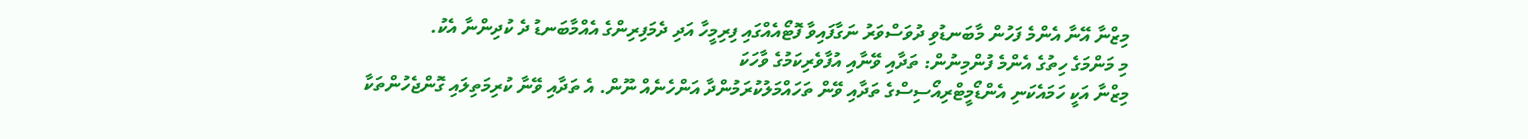މިޒްނާ އޭނާ އެންމެ ފަހުން މާބަނޑުވި ދުވަސްވަރު ނަގާފައިވާ ފޮޓޯއެއްގައި ފިރިމީހާ އަދި ދެމަފިރިންގެ އެއްމާބަނޑު ދެ ކުދިންނާ އެކު.
މި މަންމަގެ ހިތުގެ އެންމެ ފުންމިނުން: ތަދާއި ވޭނާއި އުފާވެރިކަމުގެ ވާހަކަ
މިޒްނާ އަކީ ހަމައެކަނި އެންޑޯމީޓްރިއޯސިސްގެ ތަދާއި ވޭން ތަހައްމަލުކުރަމުންދާ އަންހެނެއް ނޫން. އެ ތަދާއި ވޭނާ ކުރިމަތިލައި ގޮންޖެހުންތަކާ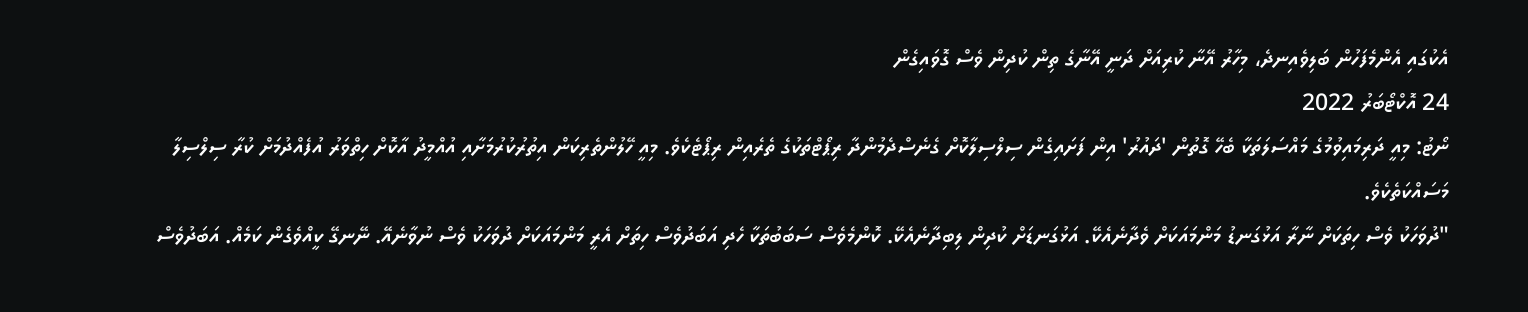އެކުގައި އެންމެފަހުން ބަލިވެއިނދެ، މިހާރު އޭނާ ކުރިއަށް ދަނީ އޭނާގެ ތިން ކުދިން ވެސް ގޮވައިގެން
24 އޮކްޓޯބަރު 2022
ނޯޓު: މިއީ ދަރިމައިވުމުގެ މައްސަލަތަކާ ބެހޭ ގޮތުން 'ދައުރު' އިން ފަށައިގެން ސިލްސިލާކޮށް ގެނެސްދެމުންދާ ރިޕޯޓްތަކުގެ ތެރެއިން ރިޕޯޓެކެވެ. މިއީ ހޭލުންތެރިކަން އިތުރުކުރުމަށާއި އުއްމީދު އާކޮށް ހިތްވަރު އުފެއްދުމަށް ކުރާ ސިލްސިލާ މަސައްކަތެކެވެ.
"ދުވަހަކު ވެސް ހިތަކަށް ނާރާ އަޅުގަނޑު މަންމައަކަށް ވެދާނެއެކޭ. އަޅުގަނޑަށް ކުދިން ލިބިދާނެއެކޭ. ކޮންމެވެސް ސަބަބުތަކާ ހެދި އަބަދުވެސް ހިތަށް އެރީ މަންމައަކަށް ދުވަހަކު ވެސް ނުވާނެއޭ. ނޭނގޭ ކީއްވެގެން ކަމެއް. އަބަދުވެސް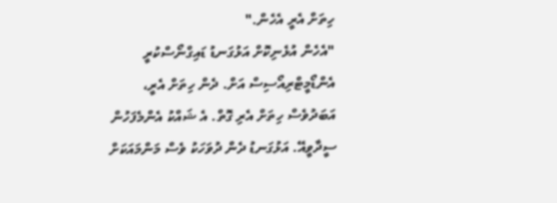ހިތަށް އެރީ އެހެން."
"އެހެން އުޅެނިކޮށް އަޅުގަނޑު ޑައިގްނޯސްކުރީ އެންޑޯމީޓްރިއޯސިސް އަށް. ދެން ހިތަށް އެރީ، އަބަދުވެސް ހިތަށް އެރި ގޮތް. އެ ޝައްކު އެންމެފަހުން ސީދާވީއޭ. އަޅުގަނޑު ދެން ދުވަހަކު ވެސް މަންމައަކަށް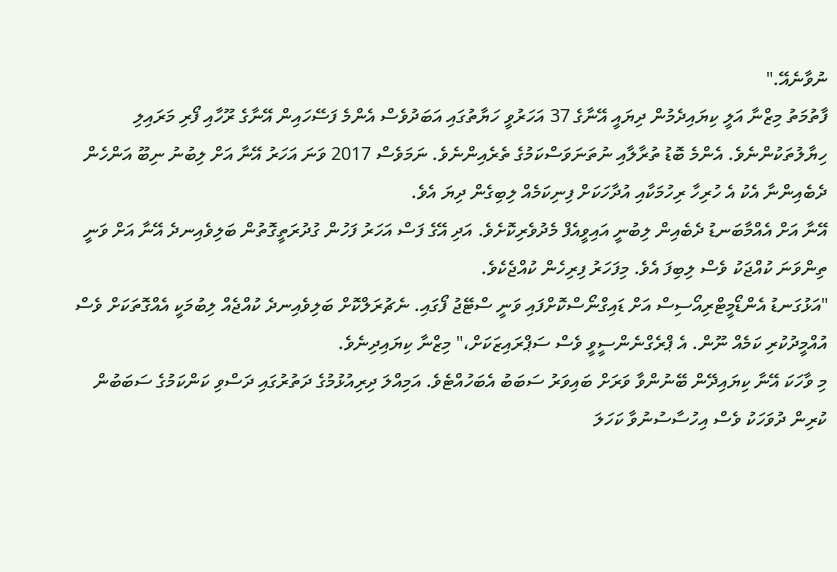ނުވާނެއޭ."
ފާތުމަތު މިޒްނާ އަލީ ކިޔައިދެމުން ދިޔައީ އޭނާގެ 37 އަހަރުވީ ހަޔާތުގައި އަބަދުވެސް އެންމެ ފަސޭހައިން އޭނާގެ ރޫހާއި ފޯރި މަރައިލި ހިޔާލުތަކުންނެވެ. އެންމެ ބޮޑު ތުރާލާއި ނުތަނަވަސްކަމުގެ ތެރެއިންނެވެ. ނަމަވެސް 2017 ވަނަ އަހަރު އޭނާ އަށް ލިބުނު ނިބޫ އަންހެން ދެބެއިންނާ އެކު އެ ހުރިހާ ރިހުމަކާއި އުދާހަކަށް ފިނިކަމެއް ލިބިގެން ދިޔަ އެވެ.
އޭނާ އަށް އެއްމާބަނޑު ދެބެއިން ލިބުނީ އައިވީއެފް މެދުވެރިކޮށެވެ. އަދި އޭގެ ފަސް އަހަރު ފަހުން ގުދުރަތީގޮތުން ބަލިވެއިނދެ އޭނާ އަށް ވަނީ ތިންވަނަ ކުއްޖަކު ވެސް ލިބިފަ އެވެ. މިފަހަރު ފިރިހެން ކުއްޖެކެވެ.
"އަޅުގަނޑު އެންޑޯމީޓްރިއޯސިސް އަށް ޑައިގްނޯސްކޮށްފައި ވަނީ ސްޓޭޖު ފޯގައި. ނެޗުރަލްކޮށް ބަލިވެއިނދެ ކުއްޖެއް ލިބުމަކީ އެއްގޮތަކަށް ވެސް އުއްމީދުކުރި ކަމެއް ނޫން. އެ ޕްރެގްނެންސީވީ ވެސް ސަޕްރައިޒަކަށް،" މިޒްނާ ކިޔައިދިނެވެ.
މި ވާހަކަ އޭނާ ކިޔައިދޭން ބޭނުންވާ ވަރަށް ބައިވަރު ސަބަބު އެބަހުއްޓެވެ. އަމިއްލަ ދިރިއުޅުމުގެ ދަތުރުގައި ދަސްވި ކަންކަމުގެ ސަބަބުން ކުރިން ދުވަހަކު ވެސް އިހުސާސުނުވާ ކަހަލަ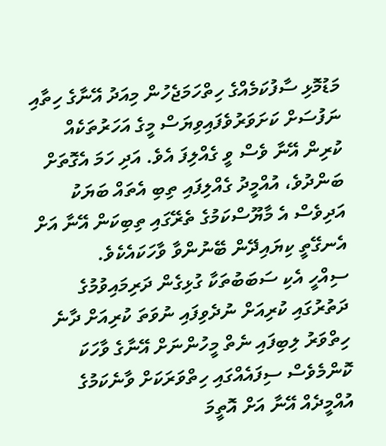މަޑުމޮޅި ސާފުކަމެއްގެ ހިތްހަމަޖެހުން މިއަދު އޭނާގެ ހިތާއި ނަފުސަށް ކަށަވަރުވެފައިވިޔަސް މީގެ އަހަރުތަކެއް ކުރިން އޭނާ ވެސް ވީ ގެއްލިފަ އެވެ. އަދި ހަމަ އެގޮތަށް ބަންދުވެ، އުއްމީދު ގެއްލިފައި ތިބި އެތައް ބަޔަކު އަދިވެސް އެ މާޔޫސްކަމުގެ ތެރޭގައި ތިބިކަން އޭނާ އަށް އެނގޭތީ ކިޔައިދޭން ބޭނުންވާ ވާހަކައެކެވެ.
ސިއްހީ އެކި ސަބަބުތަކާ ގުޅިގެން ދަރިމައިވުމުގެ ދަތުރުގައި ކުރިއަށް ނުދެވިފައި ނުވަތަ ކުރިއަށް ދާނެ ހިތްވަރު ލިބިފައި ނެތް މީހުންނަށް އޭނާގެ ވާހަކަ ކޮންމެވެސް ސިފައެއްގައި ހިތްވަރަކަށް ވާނެކަމުގެ އުއްމީދެއް އޭނާ އަށް އޮތީމަ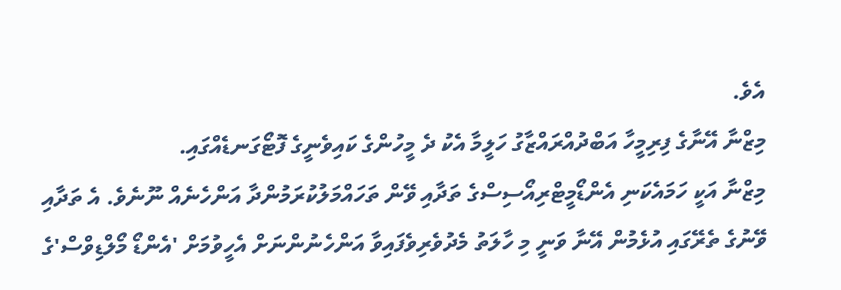އެވެ.
މިޒްނާ އޭނާގެ ފިރިމީހާ އަބްދުއްރައްޒާގު ހަލީމާ އެކު ދެ މީހުންގެ ކައިވެނީގެ ފޮޓޯގަނޑެއްގައި.
މިޒްނާ އަކީ ހަމައެކަނި އެންޑޯމީޓްރިއޯސިސްގެ ތަދާއި ވޭން ތަހައްމަލުކުރަމުންދާ އަންހެނެއް ނޫނެވެ. އެ ތަދާއި ވޭނުގެ ތެރޭގައި އުޅެމުން އޭނާ ވަނީ މި ހާލަތު މެދުވެރިވެފައިވާ އަންހެނުންނަށް އެހީވުމަށް 'އެންޑޯ މޯލްޑިވްސް'ގެ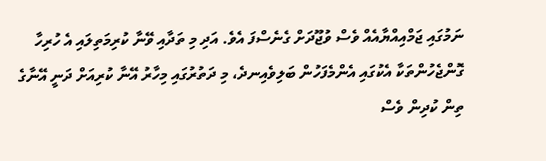ނަމުގައި ޖަމްއިއްޔާއެއް ވެސް ވުޖޫދަށް ގެނެސްފަ އެވެ. އަދި މި ތަދާއި ވޭނާ ކުރިމަތިލައި އެ ހުރިހާ ގޮންޖެހުންތަކާ އެކުގައި އެންމެފަހުން ބަލިވެއިނދެ، މި ދަތުރުގައި މިހާރު އޭނާ ކުރިއަށް ދަނީ އޭނާގެ ތިން ކުދިން ވެސް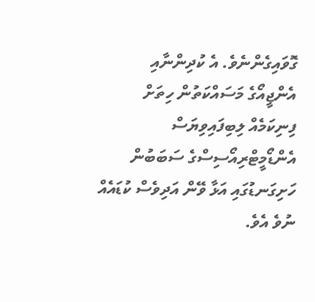ގޮވައިގެންނެވެ. އެ ކުދިންނާއި އެންޖީއޯގެ މަސައްކަތުން ހިތަށް ފިނިކަމެއް ލިބިފައިވިޔަސް އެންޑޯމީޓްރިއޯސިސްގެ ސަބަބުން ހަށިގަނޑުގައި އަޅާ ވޭން އަދިވެސް ކުޑައެއް ނުވެ އެވެ.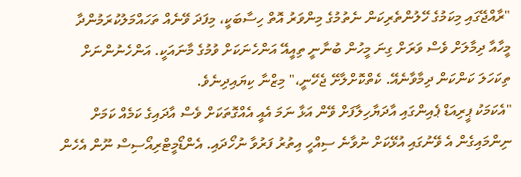"ރާއްޖޭގައި މިކަމުގެ ހޭލުންތެރިކަން ނެތުމުގެ މިންވަރު އޮތް ހިސާބަކީ، މިފަދަ ވޭނެއް ތަހައްމަލުކުރަމުންދާ މީހާއާ ދިމާލަށް ވެސް ވަރަށް ގިނަ މީހުން ބުނާނީ ތިއީއޭ އަންހެނަކަށް ވުމުގެ މާނައަކީ. އަންހެނުންނަށް ތިކަހަލަ ކަންކަން ދިމާވާނެއޭ. ކެތްކޮށްލާށޭ ޖެހޭނީ،" މިޒްނާ ކިޔައިދިނެވެ.
"އެކަމަކު ޕީރިއަޑް ޕެއިންގައި އާދަޔާހިލާފަށް ވޭން އަޅާ ނަމަ އެއީ އެއްގޮތަކަށް ވެސް އާދައިގެ ކަމެއް ކަމަށް ނިންމައިގެން އެ ވޭނުގައި އުޅޭކަށް ނުވާނެ ސިއްހީ އިތުރު ފަރުވާ ނުހޯދައި. އެންޑޯމީޓްރިއޯސިސް ނޫން އެހެން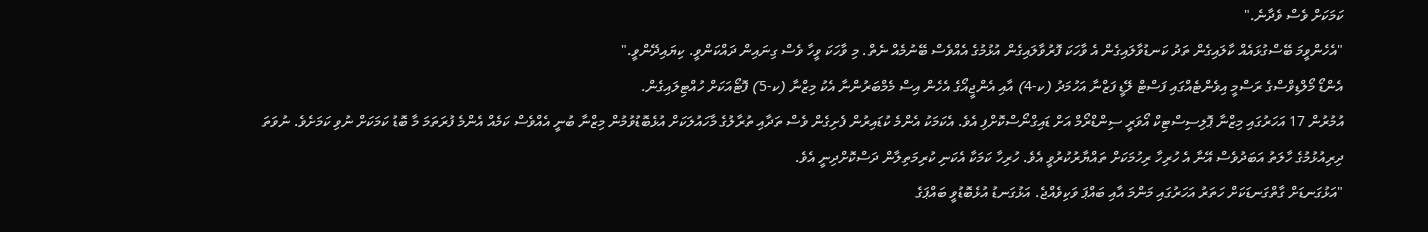ކަމަކަށް ވެސް ވެދާނެ."
"އެހެންވީމަ ބޭސްގުޅައެއް ކާލައިގެން ތަދު ކަނޑުވާލައިގެން އެ ވާހަކަ ފޮރުވާލައިގެން އުޅުމުގެ އެއްވެސް ބޭނުމެއް ނެތް. މި ވާހަކަ ވީހާ ވެސް ގިނައިން ދައްކަންވީ. ކިޔައިދޭންވީ."
އެންޑޯ މޯލްޑިވްސްގެ ރަސްމީ އިވެންޓެއްގައި ފަސްޓް ލޭޑީ ފަޒްނާ އަހުމަދު (ކ-4) އާއި އެންޖީއޯގެ އެހެން އިސް މެމްބަރުންނާ އެކު މިޒްނާ (ކ-5) ފޮޓޯއަކަށް ހުއްޓިލައިގެން.
އުމުރުން 17 އަހަރުގައި މިޒްނާ ޕޮލިސިސްޓިކް އޯވަރީ ސިންޑްރޯމް އަށް ޑައިގްނޯސްކޮށްފި އެވެ. އެކަމަކު އެންމެ ކުޑައިރުން ފެށިގެން ވެސް ތަދާއި ތުރާލުގެ މާހައުލަކަށް އުޅެބޮޑުވުމުން މިޒްނާ ބުނީ އެއްވެސް ކަމެއް އެންމެ ފުރަތަމަ މާ ބޮޑު ކަމަކަށް ނުވި ކަމަށެވެ. ނުވަތަ ދިރިއުޅުމުގެ ހާލަތު އަބަދުވެސް އޭނާ އެ ހުރިހާ ރިހުމަކަށް ތައްޔާރުކުރުވީ އެވެ. ހުރިހާ ކަމަކާ އެކަނި ކުރިމަތިލާން ދަސްކޮށްދިނީ އެވެ.
"އަޅުގަނޑަށް ގާތްގަނޑަކަށް ހަތަރު އަހަރުގައި މަންމަ އާއި ބައްޕަ ވަކިވެއްޖެ. އަޅުގަނޑު އުޅެބޮޑުވީ ބައްޕަގެ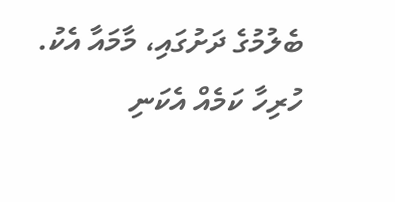ބެލުމުގެ ދަށުގައި، މާމައާ އެކު. ހުރިހާ ކަމެއް އެކަނި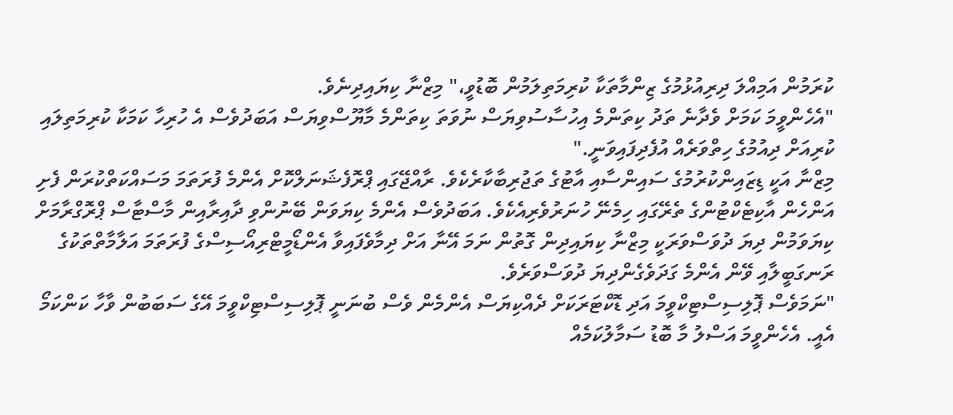ކުރަމުން އަމިއްލަ ދިރިއުޅުމުގެ ޒިންމާތަކާ ކުރިމަތިލަމުން ބޮޑުވީ،" މިޒްނާ ކިޔައިދިނެވެ.
"އެހެންވީމަ ކަމަށް ވެދާނެ ތަދު ކިތަންމެ އިހުސާސުވިޔަސް ނުވަތަ ކިތަންމެ މާޔޫސްވިޔަސް އަބަދުވެސް އެ ހުރިހާ ކަމަކާ ކުރިމަތިލައި ކުރިއަށް ދިއުމުގެ ހިތްވަރެއް އުފެދިފައިވަނީ."
މިޒްނާ އަކީ ޑިޒައިންކުރުމުގެ ސައިންސާއި އާޓުގެ ތަޖުރިބާކާރެކެވެ. ރާއްޖޭގައި ޕްރޮފެޝަނަލްކޮށް އެންމެ ފުރަތަމަ މަސައްކަތްކުރަން ފެށި އަންހެން އާކިޓެކްޓުންގެ ތެރޭގައި ހިމެނޭ ހުނަރުވެރިއެކެވެ. އަބަދުވެސް އެންމެ ކިޔަވަން ބޭނުންވި ދާއިރާއިން މާސްޓާސް ޕްރޮގްރާމަށް ކިޔަވަމުން ދިޔަ ދުވަސްވަރަކީ މިޒްނާ ކިޔައިދިން ގޮތުން ނަމަ އޭނާ އަށް ދިމާވެފައިވާ އެންޑޯމީޓްރިއޯސިސްގެ ފުރަތަމަ އަލާމާތްތަކުގެ ރަނގަބީލާއި ވޭން އެންމެ ގަދަވެގެންދިޔަ ދުވަސްވަރެވެ.
"ނަމަވެސް ޕޮލިސިސްޓިކްވީމަ އަދި ޑޮކްޓަރަކަށް ދެއްކިޔަސް އެންމެން ވެސް ބުނަނީ ޕޮލިސިސްޓިކްވީމަ އޭގެ ސަބަބުން ވާހާ ކަންކަމޯ އެއީ. އެހެންވީމަ އަސްލު މާ ބޮޑު ސަމާލުކަމެއް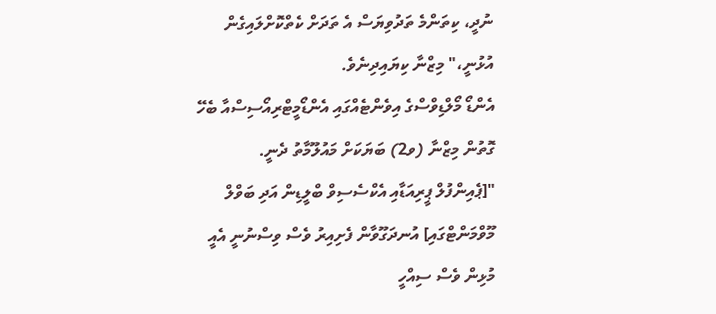ނުދީ، ކިތަންމެ ތަދުވިޔަސް އެ ތަދަށް ކެތްކޮށްލައިގެން އުޅުނީ،" މިޒްނާ ކިޔައިދިނެވެ.
އެންޑޯ މޯލްޑިވްސްގެ އިވެންޓެއްގައި އެންޑޯމީޓްރިއޯސިސްއާ ބެހޭ ގޮތުން މިޒްނާ (ވ2) ބަޔަކަށް މައުލޫމާތު ދެނީ.
"[ޕެއިންފުލް ޕީރިއަޑާއި އެކްސެސިވް ބްލީޑިން އަދި ބަވްލް މޫވްމަންޓްގައި] އުނދަގޫވާން ފެށިއިރު ވެސް ވިސްނުނީ އެއީ މުޅިން ވެސް ސިއްހީ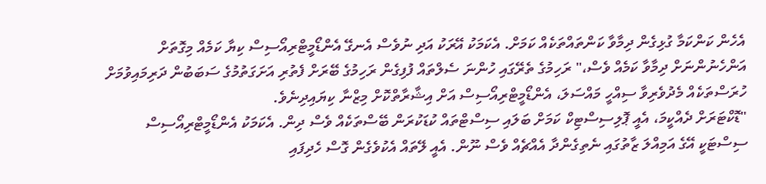އެހެން ކަންކަމާ ގުޅިގެން ދިމާވާ ކަންތައްތަކެއް ކަމަށް. އެކަމަކު އޭރަކު އަދި ނުވެސް އެނގޭ އެންޑޯމީޓްރިއޯސިސް ކިޔާ ކަމެއް މިގޮތަށް އަންހެނުންނަށް ދިމާވާ ކަމެއް ވެސް،" ރަހިމުގެ ތެރޭގައި ހުންނަ ސެލްތައް ފުފިގެން ރަހިމުގެ ބޭރަށް ފެތުރި އަށަގަތުމުގެ ސަބަބުން ދަރިމައިވުމަށް ހުރަސްތަކެއް މެދުވެރިވާ ސިއްހީ މައްސަލަ، އެންޑޯމީޓްރިއޯސިސް އަށް އިޝާރާތްކޮށް މިޒްނާ ކިޔައިދިނެވެ.
"ޑޮކްޓަރަށް ދެއްކީމަ، އެއީ ޕޮލިސިސްޓިކް ކަމަށް ބަލައި ސިސްޓްތައް ކުޑަކުރަން ބޭސްތަކެއް ވެސް ދިން. އެކަމަކު އެންޑޯމީޓްރިއޯސިސް ސިސްޓަކީ އޭގެ އަމިއްލަ ޒާތުގައި ނެތިގެންދާ އެއްޗެއް ވެސް ނޫން. އެއީ ލޭތައް އެކުވެގެން ގޮސް ހެދިފައި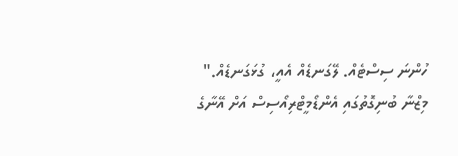ހުންނަ ސިސްޓެއް. ލޭގަނޑެއް އެއީ، ގުޅަގަނޑެއް."
މިޒްނާ ބުނިގޮތުގައި އެންޑޯމީޓްރިއޯސިސް އަށް އޭނާގެ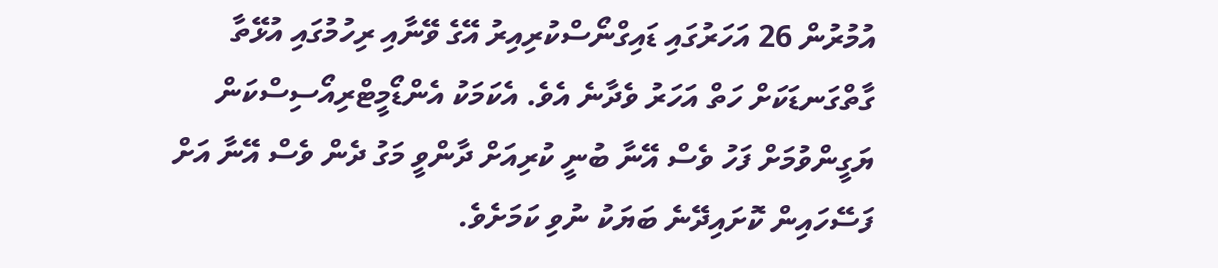އުމުރުން 26 އަހަރުގައި ޑައިގްނޯސްކުރިއިރު އޭގެ ވޭނާއި ރިހުމުގައި އުޅޭތާ ގާތްގަނޑަކަށް ހަތް އަހަރު ވެދާނެ އެވެ. އެކަމަކު އެންޑޯމީޓްރިއޯސިސްކަން ޔަގީންވުމަށް ފަހު ވެސް އޭނާ ބުނީ ކުރިއަށް ދާންވީ މަގު ދެން ވެސް އޭނާ އަށް ފަސޭހައިން ކޮށައިދޭނެ ބަޔަކު ނުވި ކަމަށެވެ.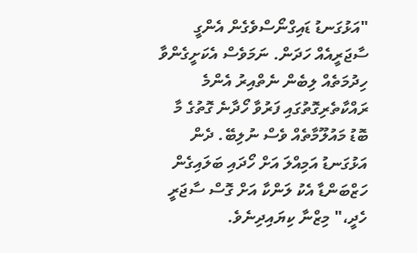"އަޅުގަނޑު ޑައިގްނޯސްވެގެން އެންގީ ސާޖަރީއެއް ހަދަން. ނަމަވެސް އެކަށީގެންވާ ހިދުމަތެއް ލިބެން ނެތްއިރު އެންމެ ރައްކާތެރިގޮތުގައި ފަރުވާ ހޯދާނެ ގޮތުގެ މާ ބޮޑު މައުލޫމާތެއް ވެސް ނުލިބޭ. ދެން އަޅުގަނޑު އަމިއްލަ އަށް ހޯދައި ބަލައިގެން ހަޒްބަންޑާ އެކު ލަންކާ އަށް ގޮސް ސާޖަރީ ހެދީ،" މިޒްނާ ކިޔައިދިނެވެ.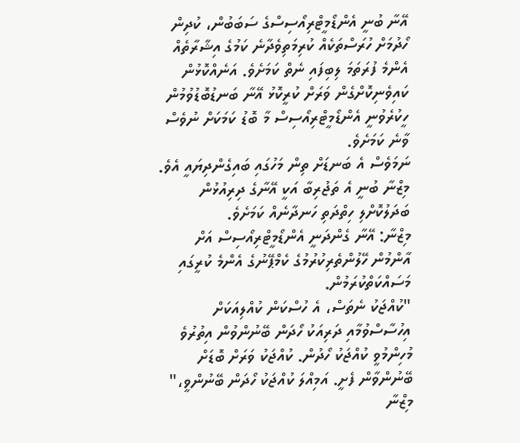އޭނާ ބުނީ އެންޑޯމީޓްރިއޯސިސްގެ ސަބަބުން، ކުދިން ހޯދުމަށް ހުރަސްތަކެއް ކުރިމަތިވެދާނެ ކަމުގެ އިޝާރާތެއް އެންމެ ފުރަތަމަ ލިބިފައި ނެތް ކަމަށެވެ. އަނެއްކޮޅުން ކައިވެނިކޮށްގެން ވަރަށް ކުރީކޮޅު އޭނާ ބަނޑުބޮޑުވުމުން ހީކުރެވުނީ އެންޑޯމީޓްރިއޯސިސް މާ ބޮޑު ކަމަކަށް ނުވެސް ވާނެ ކަމަށެވެ.
ނަމަވެސް އެ ބަނޑަށް ތިން މަހުގައި ބައިގެންދިޔައީ އެވެ. މިޒްނާ ބުނީ އެ ތަޖުރިބާ އަކީ އޭނާގެ ދިރިއުޅުން ބަދަލުކޮށްލި ހިތްދަތި ހަނދާނެއް ކަމަށެވެ.
މިޒްނާ: އޭނާ ގެންދަނީ އެންޑޯމީޓްރިއޯސިސް އަށް އާންމުން ހޭލުންތެރިކުރުމުގެ ކެމްޕޭނުގެ އެންމެ ކުރީގައި މަސައްކަތްކުރަމުން.
"ކުއްޖަކު ނެތަސް، އެ ހުސްކަން ކުއްލިއަކަށް އިހުސާސްވުމާއި ދަރިއަކު ހޯދަން ބޭނުންވުން އިތުރުވެ މުހިންމުވީ ކުއްޖަކު ހޯދުން. ކުއްޖަކު ވަރަށް ބޮޑަށް ބޭނުންވާން ފެށީ. އަމިއްލަ ކުއްޖަކު ހޯދަން ބޭނުންވީ،" މިޒްނާ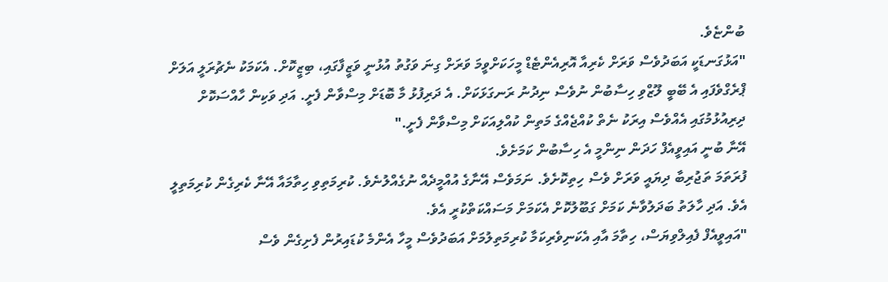ބުންޏެވެ.
"އަޅުގަނޑަކީ އަބަދުވެސް ވަރަށް ކެރިއާ އޮރިއެންޓެޑް މީހަކަށްވީމަ ވަރަށް ގިނަ ވަގުތު އުޅުނީ ވަޒީފާގައި، ބިޒީކޮށް. އެކަމަކު ނެޗުރަލީ އަލަށް ޕްރެގްވެފައި އެ ބޭބީ ލޫޒްވި ހިސާބުން ނުވެސް ނިދުނު ރަނގަޅަކަށް. އެ ދަރިފުޅު މާ ބޮޑަށް މިސްވާން ފެށީ. އަދި ވަކިން ހާއްސަކޮށް ދިރިއުޅުމުގައި އެއްވެސް އިރަކު ނެތް ކުއްޖެއްގެ މަތިން ކުއްލިއަކަށް މިސްވާން ފެށީ."
އޭނާ ބުނީ އައިވީއެފް ހަދަން ނިންމީ އެ ހިސާބުން ކަމަށެވެ.
ފުރަތަމަ ތަޖުރިބާ ދިޔައީ ވަރަށް ވެސް ހިތިކޮށެވެ. ނަމަވެސް އޭނާގެ އުއްމީދެއް ނުގެއްލުނެވެ. ކުރިމަތިވި ހިތާމައާ އޭނާ ކެރިގެން ކުރިމަތިލީ އެވެ. އަދި ހާލަތު ބަދަލުވާނެ ކަމަށް ގަބޫލުކޮށް އެކަމަށް މަސައްކަތްކުރީ އެވެ.
"އައިވީއެފް ފެއިލްވިޔަސް، ހިތާމަ އާއި އެކަނިވެރިކަމާ ކުރިމަތިލުމަށް އަބަދުވެސް މީހާ އެންމެ ކުޑައިރުން ފެށިގެން ވެސް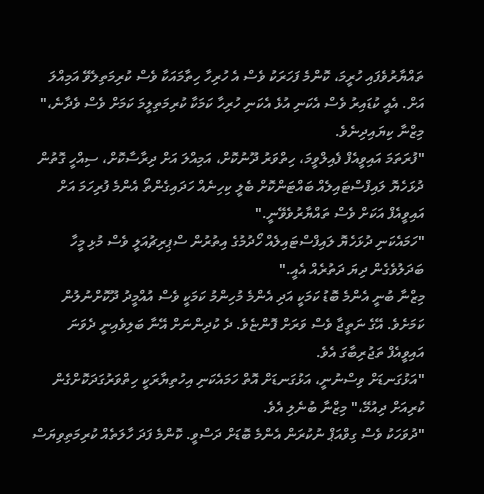ތައްޔާރުވެފައި ހުރީމަ، ކޮންމެ ފަހަރަކު ވެސް އެ ހުރިހާ ހިތާމައަކާ ވެސް ކުރިމަތިލެވޭ އަމިއްލަ އަށް. އެއީ ކުޑައިރު ވެސް އެކަނި އުޅެ އެކަނި ހުރިހާ ކަމަކާ ކުރިމަތިލީމަ ކަމަށް ވެސް ވެދާނެ،" މިޒްނާ ކިޔައިދިނެވެ.
"ފުރަތަމަ އައިވީއެފް ފެއިލްވީމަ، ހިތްވަރު ދޫނުކޮށް، އަމިއްލަ އަށް ދިރާސާކޮށް، ސިއްހީ ގޮތުން ދުޅަހެޔޮ ލައިފްސްޓައިލެއް ބައްޓަންކޮށް ބެލީ ކިހިނެއް ހަދައިގެންތޯ އެންމެ ފުރިހަމަ އަށް އައިވީއެފް އަކަށް ވެސް ތައްޔާރުވެވޭނީ."
"ހަމައެކަނި ދުޅަހެޔޮ ލައިފްސްޓައިލެއް ހޯދުމުގެ އިތުރުން ސްޕިރިޗުއަލީ ވެސް މުޅި މީހާ ބަދަލުވެގެން ދިޔަ ދަތުރެއް އެއީ."
މިޒްނާ ބުނީ އެންމެ ބޮޑު ކަމަކީ އަދި އެންމެ މުހިންމު ކަމަކީ ވެސް އުއްމީދު ދޫކޮށްނުލުން ކަމަށެވެ. އޭގެ ނަތީޖާ ވެސް ވަރަށް ފޮންޏެވެ. ދެ ކުދިންނަށް އޭނާ ބަލިވެއިނީ ދެވަނަ އައިވީއެފް ތަޖުރިބާގަ އެވެ.
"އަޅުގަނޑަށް ވިސްނުނީ، އަޅުގަނޑަށް އޮތް ހަމައެކަނި އިހުތިޔާރަކީ ހިތްވަރުގަދަކޮށްގެން ކުރިއަށް ދިއުމޭ،" މިޒްނާ ބުނެލި އެވެ.
"ދުވަހަކު ވެސް ގިވްއަޕް ނުކުރަން އެންމެ ބޮޑަށް ދަސްވީ. ކޮންމެ ފަދަ ހާލަތެއް ކުރިމަތިވިޔަސް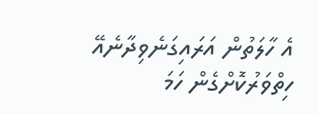އެ ހާލަތުން އަރައިގަނެވިދާނެއޭ ހިތްވަރުކޮށްގެން ހަމަ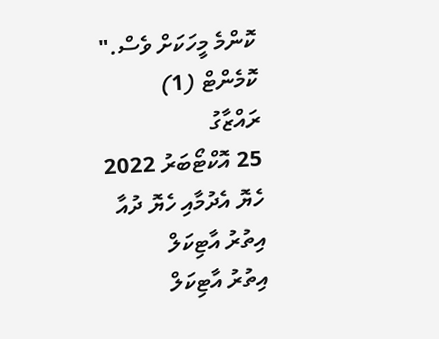ކޮންމެ މީހަކަށް ވެސް."
ކޮމެންޓް (1)
ރައްޒާގު
25 އޮކްޓޯބަރު 2022
ހެޔޮ އެދުމާއި ހެޔޮ ދުއާ
އިތުރު އާޓިކަލް
އިތުރު އާޓިކަލް